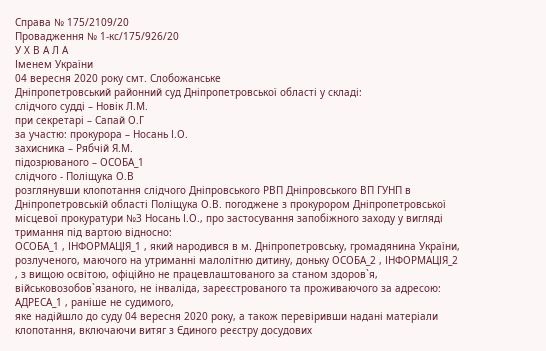Справа № 175/2109/20
Провадження № 1-кс/175/926/20
У Х В А Л А
Іменем України
04 вересня 2020 року смт. Слобожанське
Дніпропетровський районний суд Дніпропетровської області у складі:
слідчого судді – Новік Л.М.
при секретарі – Сапай О.Г
за участю: прокурора – Носань І.О.
захисника – Рябчій Я.М.
підозрюваного – ОСОБА_1
слідчого - Поліщука О.В
розглянувши клопотання слідчого Дніпровського РВП Дніпровського ВП ГУНП в Дніпропетровській області Поліщука О.В. погоджене з прокурором Дніпропетровської місцевої прокуратури №3 Носань І.О., про застосування запобіжного заходу у вигляді тримання під вартою відносно:
ОСОБА_1 , ІНФОРМАЦІЯ_1 , який народився в м. Дніпропетровську, громадянина України, розлученого, маючого на утриманні малолітню дитину, доньку ОСОБА_2 , ІНФОРМАЦІЯ_2 , з вищою освітою, офіційно не працевлаштованого за станом здоров`я, військовозобов`язаного, не інваліда, зареєстрованого та проживаючого за адресою: АДРЕСА_1 , раніше не судимого,
яке надійшло до суду 04 вересня 2020 року, а також перевіривши надані матеріали клопотання, включаючи витяг з Єдиного реєстру досудових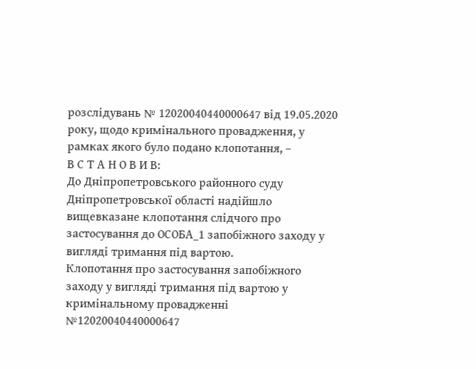розслідувань № 12020040440000647 від 19.05.2020 року, щодо кримінального провадження, у рамках якого було подано клопотання, –
В С Т А Н О В И В:
До Дніпропетровського районного суду Дніпропетровської області надійшло вищевказане клопотання слідчого про застосування до ОСОБА_1 запобіжного заходу у вигляді тримання під вартою.
Клопотання про застосування запобіжного заходу у вигляді тримання під вартою у кримінальному провадженні №12020040440000647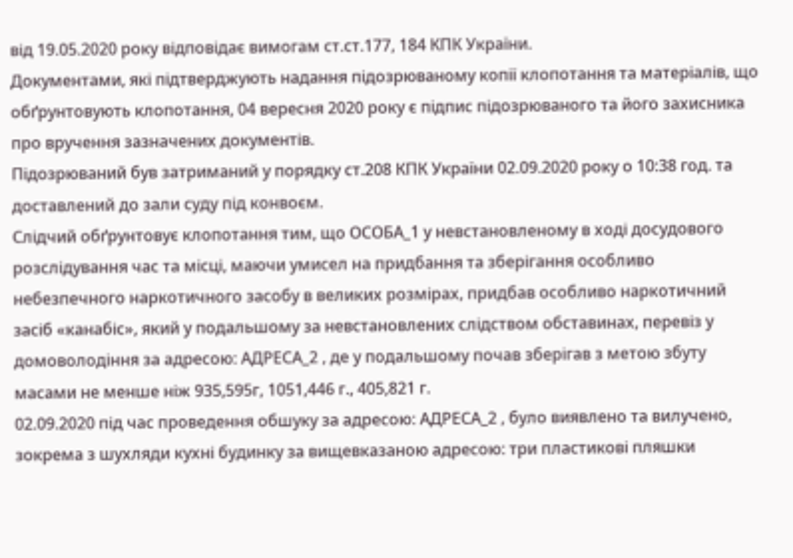від 19.05.2020 року відповідає вимогам ст.ст.177, 184 КПК України.
Документами, які підтверджують надання підозрюваному копії клопотання та матеріалів, що обґрунтовують клопотання, 04 вересня 2020 року є підпис підозрюваного та його захисника про вручення зазначених документів.
Підозрюваний був затриманий у порядку ст.208 КПК України 02.09.2020 року о 10:38 год. та доставлений до зали суду під конвоєм.
Слідчий обґрунтовує клопотання тим, що ОСОБА_1 у невстановленому в ході досудового розслідування час та місці, маючи умисел на придбання та зберігання особливо небезпечного наркотичного засобу в великих розмірах, придбав особливо наркотичний засіб «канабіс», який у подальшому за невстановлених слідством обставинах, перевіз у домоволодіння за адресою: АДРЕСА_2 , де у подальшому почав зберігав з метою збуту масами не менше ніж 935,595г, 1051,446 г., 405,821 г.
02.09.2020 під час проведення обшуку за адресою: АДРЕСА_2 , було виявлено та вилучено, зокрема з шухляди кухні будинку за вищевказаною адресою: три пластикові пляшки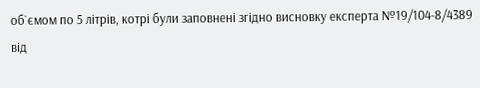об`ємом по 5 літрів, котрі були заповнені згідно висновку експерта №19/104-8/4389 від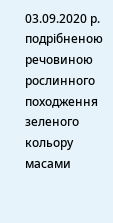03.09.2020 р. подрібненою речовиною рослинного походження зеленого кольору масами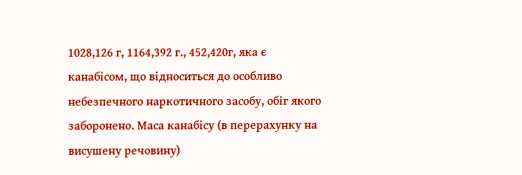1028,126 г, 1164,392 г., 452,420г, яка є канабісом, що відноситься до особливо небезпечного наркотичного засобу, обіг якого заборонено. Маса канабісу (в перерахунку на висушену речовину)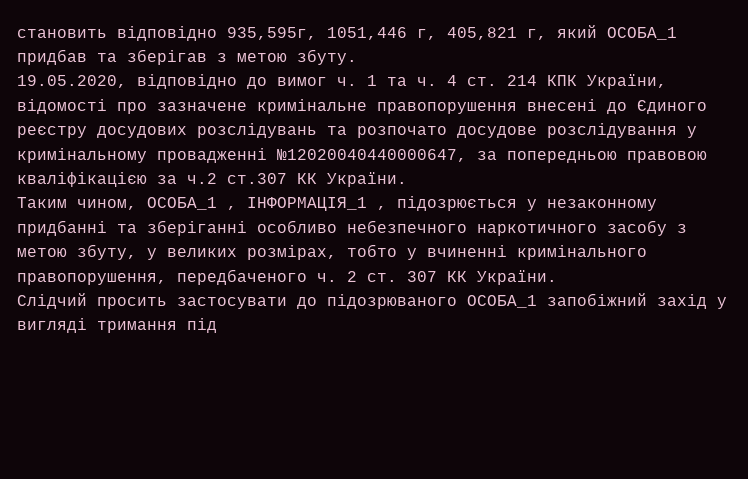становить відповідно 935,595г, 1051,446 г, 405,821 г, який ОСОБА_1 придбав та зберігав з метою збуту.
19.05.2020, відповідно до вимог ч. 1 та ч. 4 ст. 214 КПК України, відомості про зазначене кримінальне правопорушення внесені до Єдиного реєстру досудових розслідувань та розпочато досудове розслідування у кримінальному провадженні №12020040440000647, за попередньою правовою кваліфікацією за ч.2 ст.307 КК України.
Таким чином, ОСОБА_1 , ІНФОРМАЦІЯ_1 , підозрюється у незаконному придбанні та зберіганні особливо небезпечного наркотичного засобу з метою збуту, у великих розмірах, тобто у вчиненні кримінального правопорушення, передбаченого ч. 2 ст. 307 КК України.
Слідчий просить застосувати до підозрюваного ОСОБА_1 запобіжний захід у вигляді тримання під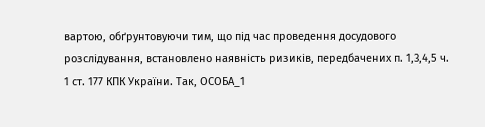вартою, обґрунтовуючи тим, що під час проведення досудового розслідування, встановлено наявність ризиків, передбачених п. 1,3,4,5 ч. 1 ст. 177 КПК України. Так, ОСОБА_1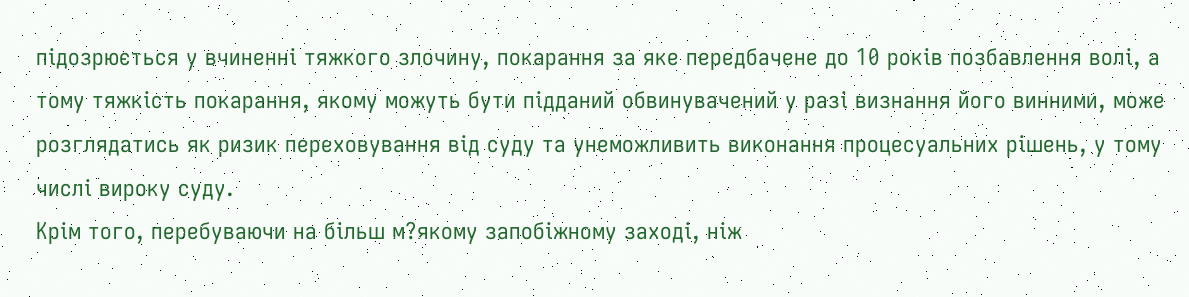підозрюється у вчиненні тяжкого злочину, покарання за яке передбачене до 10 років позбавлення волі, а тому тяжкість покарання, якому можуть бути підданий обвинувачений у разі визнання його винними, може розглядатись як ризик переховування від суду та унеможливить виконання процесуальних рішень, у тому числі вироку суду.
Крім того, перебуваючи на більш м?якому запобіжному заході, ніж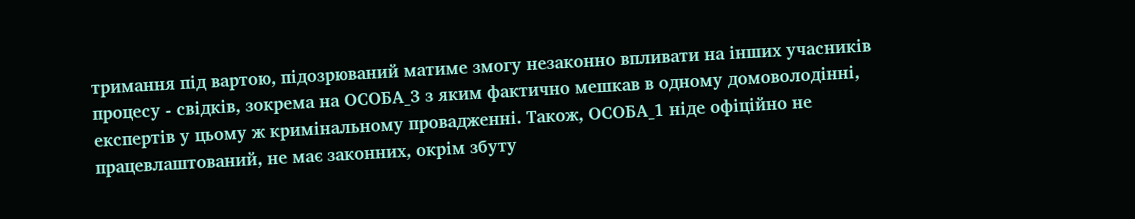тримання під вартою, підозрюваний матиме змогу незаконно впливати на інших учасників процесу - свідків, зокрема на ОСОБА_3 з яким фактично мешкав в одному домоволодінні, експертів у цьому ж кримінальному провадженні. Також, ОСОБА_1 ніде офіційно не працевлаштований, не має законних, окрім збуту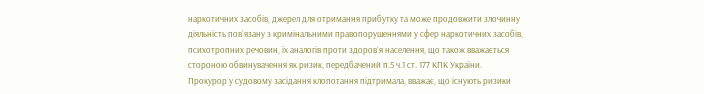наркотичних засобів, джерел для отримання прибутку та може продовжити злочинну діяльність пов`язану з кримінальними правопорушеннями у сфер наркотичних засобів, психотропних речовин, їх аналогів проти здоров`я населення, що також вважається стороною обвинувачення як ризик, передбачений п.5 ч.1 ст. 177 КПК України.
Прокурор у судовому засідання клопотання підтримала, вважає, що існують ризики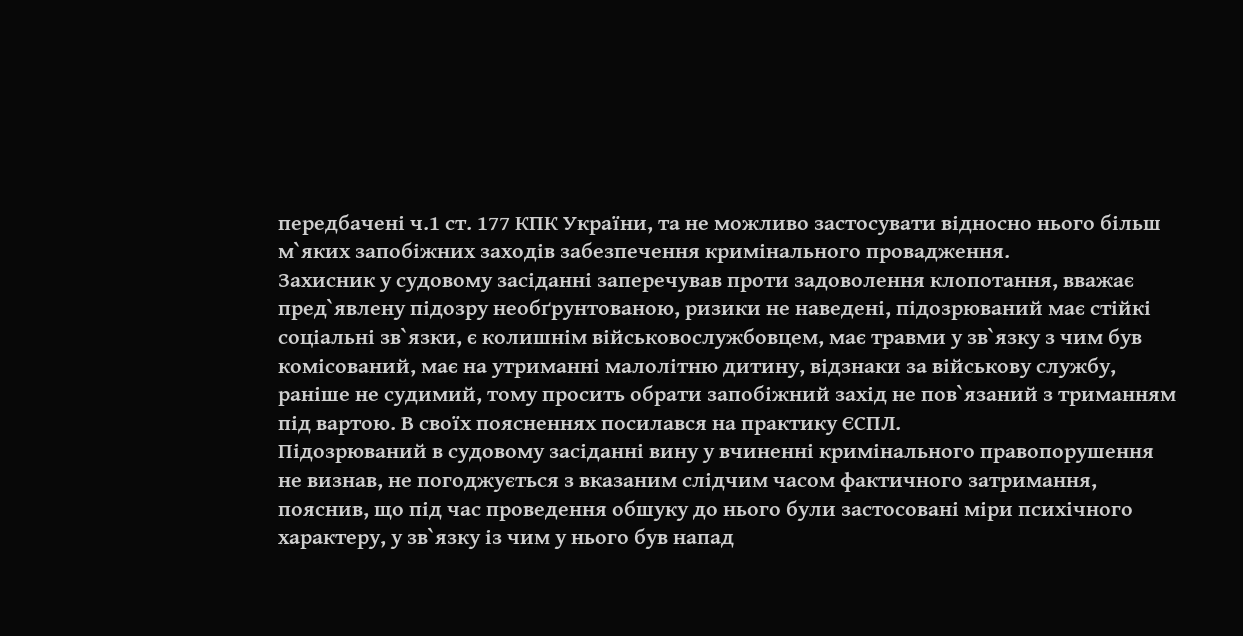передбачені ч.1 ст. 177 КПК України, та не можливо застосувати відносно нього більш м`яких запобіжних заходів забезпечення кримінального провадження.
Захисник у судовому засіданні заперечував проти задоволення клопотання, вважає пред`явлену підозру необґрунтованою, ризики не наведені, підозрюваний має стійкі соціальні зв`язки, є колишнім військовослужбовцем, має травми у зв`язку з чим був комісований, має на утриманні малолітню дитину, відзнаки за військову службу, раніше не судимий, тому просить обрати запобіжний захід не пов`язаний з триманням під вартою. В своїх поясненнях посилався на практику ЄСПЛ.
Підозрюваний в судовому засіданні вину у вчиненні кримінального правопорушення не визнав, не погоджується з вказаним слідчим часом фактичного затримання, пояснив, що під час проведення обшуку до нього були застосовані міри психічного характеру, у зв`язку із чим у нього був напад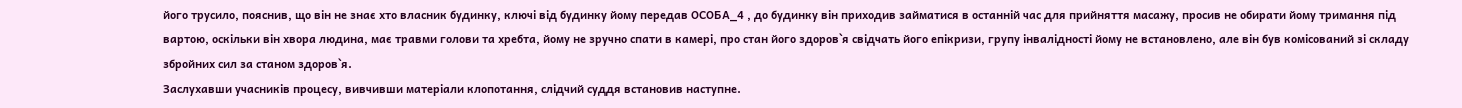його трусило, пояснив, що він не знає хто власник будинку, ключі від будинку йому передав ОСОБА_4 , до будинку він приходив займатися в останній час для прийняття масажу, просив не обирати йому тримання під вартою, оскільки він хвора людина, має травми голови та хребта, йому не зручно спати в камері, про стан його здоров`я свідчать його епікризи, групу інвалідності йому не встановлено, але він був комісований зі складу збройних сил за станом здоров`я.
Заслухавши учасників процесу, вивчивши матеріали клопотання, слідчий суддя встановив наступне.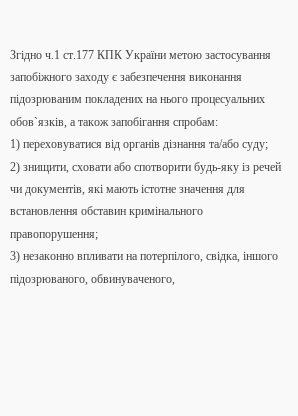Згідно ч.1 ст.177 КПК України метою застосування запобіжного заходу є забезпечення виконання підозрюваним покладених на нього процесуальних обов`язків, а також запобігання спробам:
1) переховуватися від органів дізнання та/або суду;
2) знищити, сховати або спотворити будь-яку із речей чи документів, які мають істотне значення для встановлення обставин кримінального правопорушення;
3) незаконно впливати на потерпілого, свідка, іншого підозрюваного, обвинуваченого,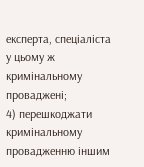експерта, спеціаліста у цьому ж кримінальному проваджені;
4) перешкоджати кримінальному провадженню іншим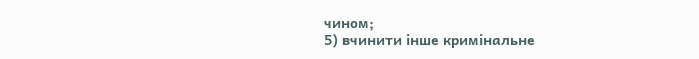чином;
5) вчинити інше кримінальне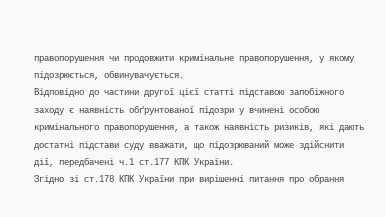правопорушення чи продовжити кримінальне правопорушення, у якому підозрюється, обвинувачується.
Відповідно до частини другої цієї статті підставою запобіжного заходу є наявність обґрунтованої підозри у вчинені особою кримінального правопорушення, а також наявність ризиків, які дають достатні підстави суду вважати, що підозрюваний може здійснити дії, передбачені ч.1 ст.177 КПК України.
Згідно зі ст.178 КПК України при вирішенні питання про обрання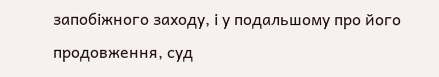запобіжного заходу, і у подальшому про його продовження, суд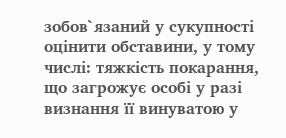зобов`язаний у сукупності оцінити обставини, у тому числі: тяжкість покарання, що загрожує особі у разі визнання її винуватою у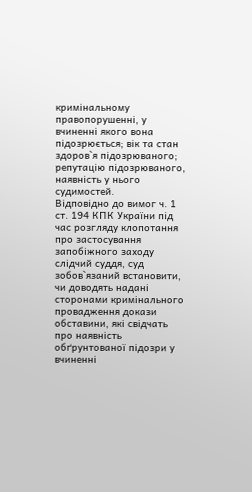кримінальному правопорушенні, у вчиненні якого вона підозрюється; вік та стан здоров`я підозрюваного; репутацію підозрюваного, наявність у нього судимостей.
Відповідно до вимог ч. 1 ст. 194 КПК України під час розгляду клопотання про застосування запобіжного заходу слідчий суддя, суд зобов`язаний встановити, чи доводять надані сторонами кримінального провадження докази обставини, які свідчать про наявність обґрунтованої підозри у вчиненні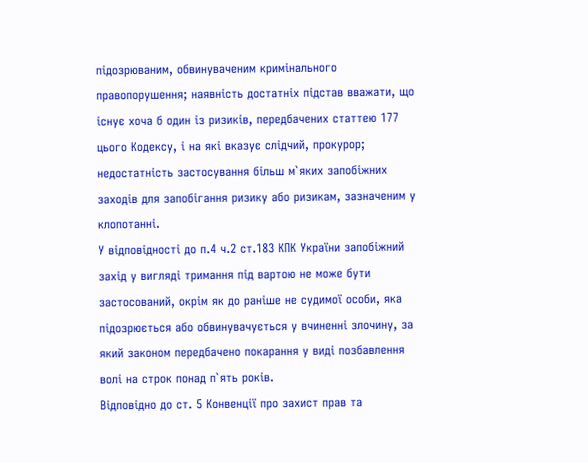підозрюваним, обвинуваченим кримінального правопорушення; наявність достатніх підстав вважати, що існує хоча б один із ризиків, передбачених статтею 177 цього Кодексу, і на які вказує слідчий, прокурор; недостатність застосування більш м`яких запобіжних заходів для запобігання ризику або ризикам, зазначеним у клопотанні.
У відповідності до п.4 ч.2 ст.183 КПК України запобіжний захід у вигляді тримання під вартою не може бути застосований, окрім як до раніше не судимої особи, яка підозрюється або обвинувачується у вчиненні злочину, за який законом передбачено покарання у виді позбавлення волі на строк понад п`ять років.
Відповідно до ст. 5 Конвенції про захист прав та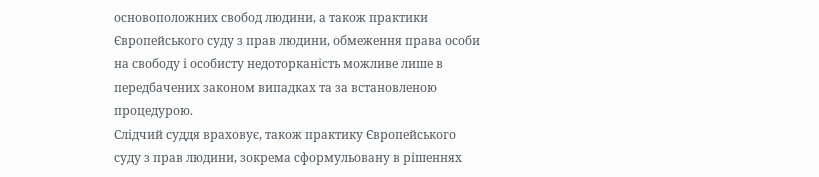основоположних свобод людини, а також практики Європейського суду з прав людини, обмеження права особи на свободу і особисту недоторканість можливе лише в передбачених законом випадках та за встановленою процедурою.
Слідчий суддя враховує, також практику Європейського суду з прав людини, зокрема сформульовану в рішеннях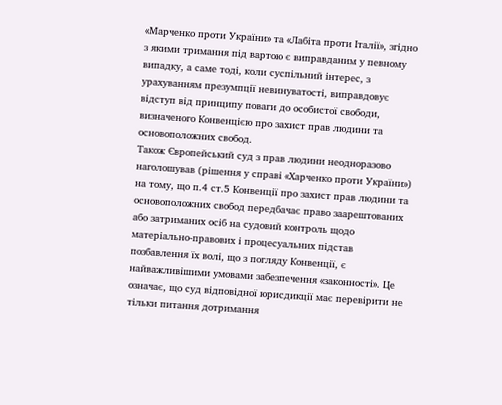«Марченко проти України» та «Лабіта проти Італії», згідно з якими тримання під вартою є виправданим у певному випадку, а саме тоді, коли суспільний інтерес, з урахуванням презумпції невинуватості, виправдовує відступ від принципу поваги до особистої свободи, визначеного Конвенцією про захист прав людини та основоположних свобод.
Також Європейський суд з прав людини неодноразово наголошував (рішення у справі «Харченко проти України») на тому, що п.4 ст.5 Конвенції про захист прав людини та основоположних свобод передбачає право заарештованих або затриманих осіб на судовий контроль щодо матеріально-правових і процесуальних підстав позбавлення їх волі, що з погляду Конвенції, є найважливішими умовами забезпечення «законності». Це означає, що суд відповідної юрисдикції має перевірити не тільки питання дотримання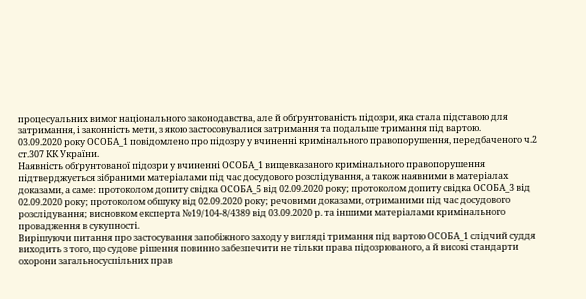процесуальних вимог національного законодавства, але й обґрунтованість підозри, яка стала підставою для затримання, і законність мети, з якою застосовувалися затримання та подальше тримання під вартою.
03.09.2020 року ОСОБА_1 повідомлено про підозру у вчиненні кримінального правопорушення, передбаченого ч.2 ст.307 КК України.
Наявність обґрунтованої підозри у вчиненні ОСОБА_1 вищевказаного кримінального правопорушення підтверджується зібраними матеріалами під час досудового розслідування, а також наявними в матеріалах доказами, а саме: протоколом допиту свідка ОСОБА_5 від 02.09.2020 року; протоколом допиту свідка ОСОБА_3 від 02.09.2020 року; протоколом обшуку від 02.09.2020 року; речовими доказами, отриманими під час досудового розслідування; висновком експерта №19/104-8/4389 від 03.09.2020 р. та іншими матеріалами кримінального провадження в сукупності.
Вирішуючи питання про застосування запобіжного заходу у вигляді тримання під вартою ОСОБА_1 слідчий суддя виходить з того, що судове рішення повинно забезпечити не тільки права підозрюваного, а й високі стандарти охорони загальносуспільних прав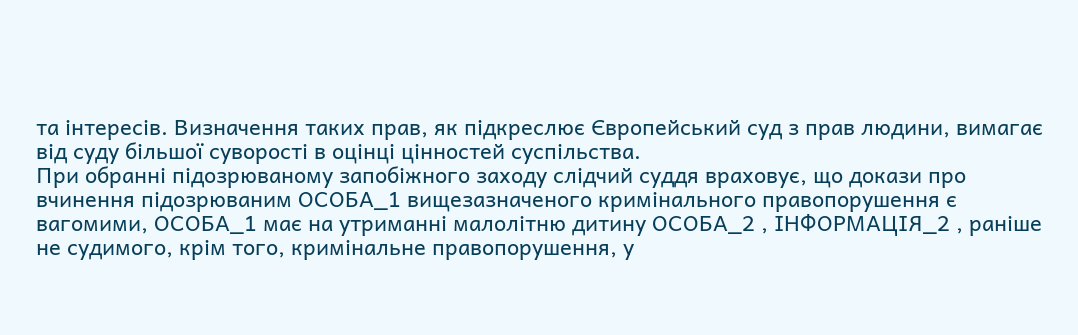та інтересів. Визначення таких прав, як підкреслює Європейський суд з прав людини, вимагає від суду більшої суворості в оцінці цінностей суспільства.
При обранні підозрюваному запобіжного заходу слідчий суддя враховує, що докази про вчинення підозрюваним ОСОБА_1 вищезазначеного кримінального правопорушення є вагомими, ОСОБА_1 має на утриманні малолітню дитину ОСОБА_2 , ІНФОРМАЦІЯ_2 , раніше не судимого, крім того, кримінальне правопорушення, у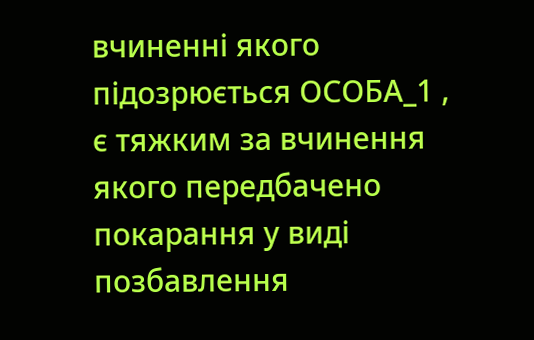вчиненні якого підозрюється ОСОБА_1 , є тяжким за вчинення якого передбачено покарання у виді позбавлення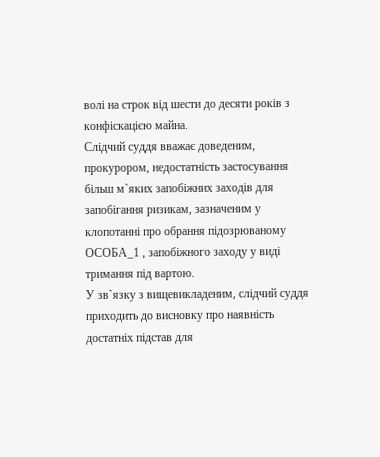волі на строк від шести до десяти років з конфіскацією майна.
Слідчий суддя вважає доведеним, прокурором, недостатність застосування більш м`яких запобіжних заходів для запобігання ризикам, зазначеним у клопотанні про обрання підозрюваному ОСОБА_1 , запобіжного заходу у виді тримання під вартою.
У зв`язку з вищевикладеним, слідчий суддя приходить до висновку про наявність достатніх підстав для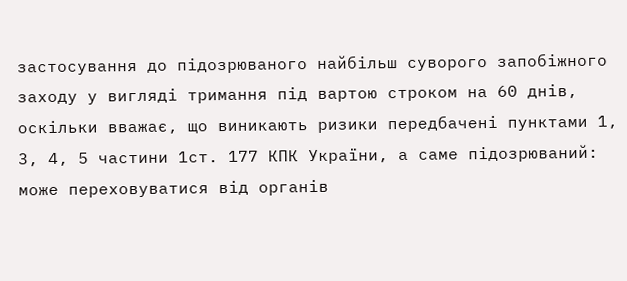застосування до підозрюваного найбільш суворого запобіжного заходу у вигляді тримання під вартою строком на 60 днів, оскільки вважає, що виникають ризики передбачені пунктами 1, 3, 4, 5 частини 1ст. 177 КПК України, а саме підозрюваний: може переховуватися від органів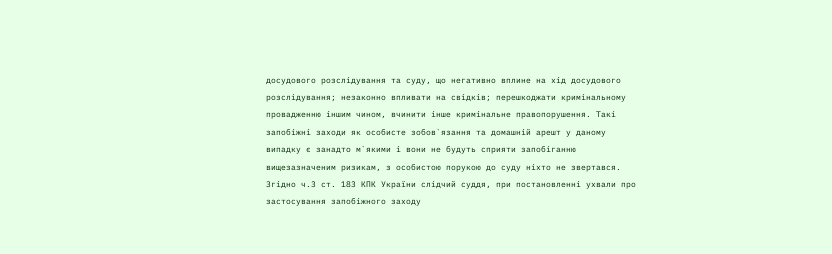досудового розслідування та суду, що негативно вплине на хід досудового розслідування; незаконно впливати на свідків; перешкоджати кримінальному провадженню іншим чином, вчинити інше кримінальне правопорушення. Такі запобіжні заходи як особисте зобов`язання та домашній арешт у даному випадку є занадто м`якими і вони не будуть сприяти запобіганню вищезазначеним ризикам, з особистою порукою до суду ніхто не звертався.
Згідно ч.3 ст. 183 КПК України слідчий суддя, при постановленні ухвали про застосування запобіжного заходу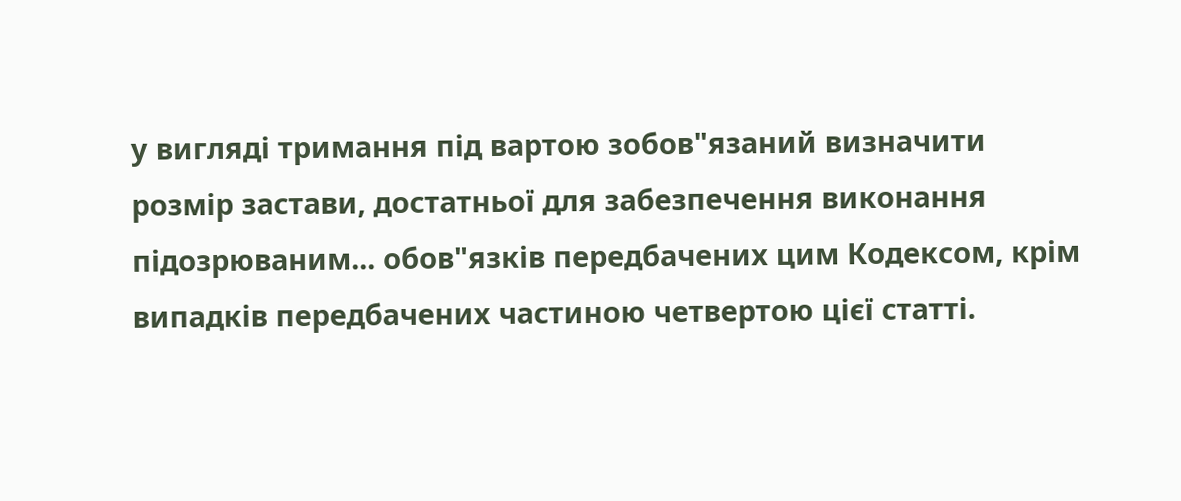у вигляді тримання під вартою зобов"язаний визначити розмір застави, достатньої для забезпечення виконання підозрюваним... обов"язків передбачених цим Кодексом, крім випадків передбачених частиною четвертою цієї статті.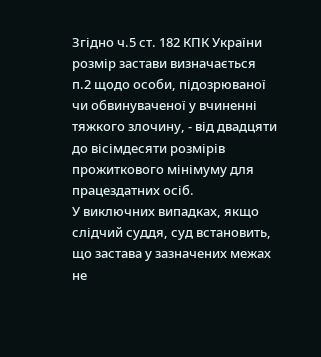Згідно ч.5 ст. 182 КПК України розмір застави визначається п.2 щодо особи, підозрюваної чи обвинуваченої у вчиненні тяжкого злочину, - від двадцяти до вісімдесяти розмірів прожиткового мінімуму для працездатних осіб.
У виключних випадках, якщо слідчий суддя, суд встановить, що застава у зазначених межах не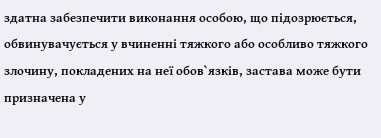здатна забезпечити виконання особою, що підозрюється, обвинувачується у вчиненні тяжкого або особливо тяжкого злочину, покладених на неї обов`язків, застава може бути призначена у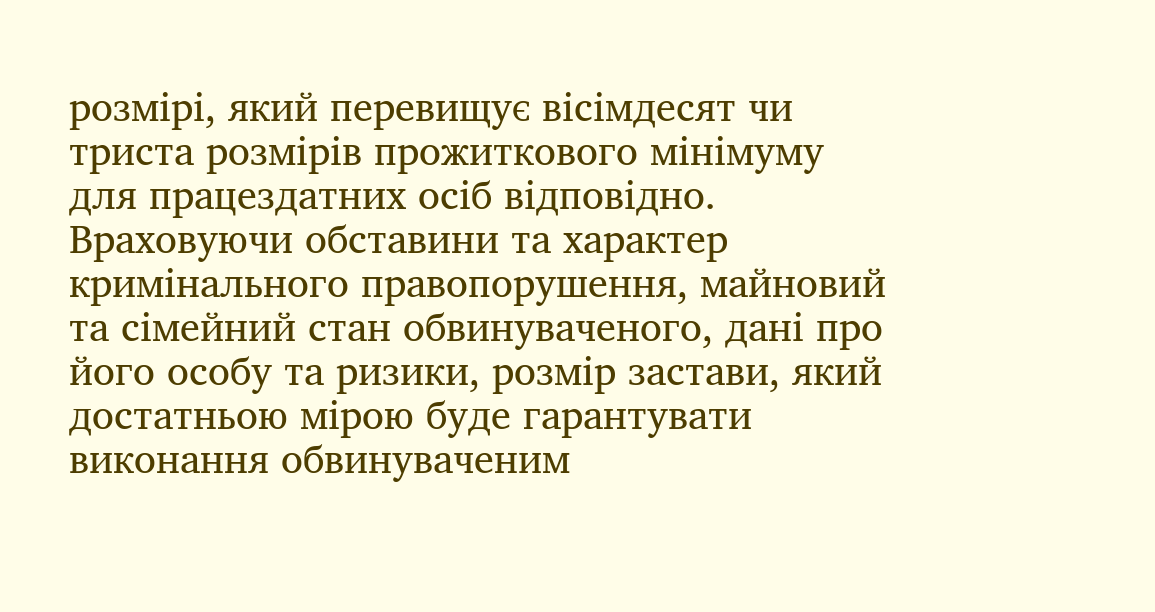розмірі, який перевищує вісімдесят чи триста розмірів прожиткового мінімуму для працездатних осіб відповідно.
Враховуючи обставини та характер кримінального правопорушення, майновий та сімейний стан обвинуваченого, дані про його особу та ризики, розмір застави, який достатньою мірою буде гарантувати виконання обвинуваченим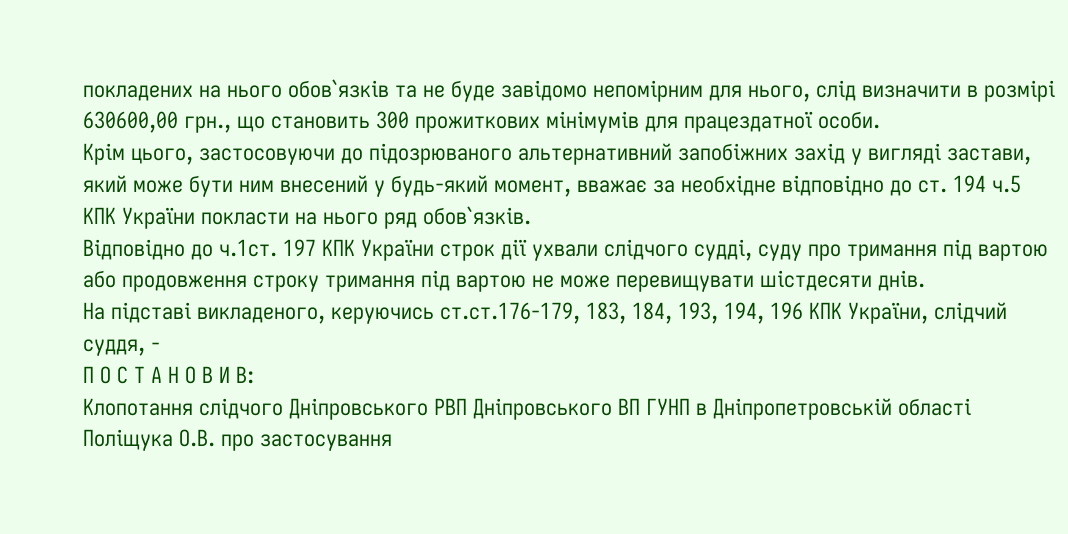покладених на нього обов`язків та не буде завідомо непомірним для нього, слід визначити в розмірі 630600,00 грн., що становить 300 прожиткових мінімумів для працездатної особи.
Крім цього, застосовуючи до підозрюваного альтернативний запобіжних захід у вигляді застави, який може бути ним внесений у будь-який момент, вважає за необхідне відповідно до ст. 194 ч.5 КПК України покласти на нього ряд обов`язків.
Відповідно до ч.1ст. 197 КПК України строк дії ухвали слідчого судді, суду про тримання під вартою або продовження строку тримання під вартою не може перевищувати шістдесяти днів.
На підставі викладеного, керуючись ст.ст.176-179, 183, 184, 193, 194, 196 КПК України, слідчий суддя, -
П О С Т А Н О В И В:
Клопотання слідчого Дніпровського РВП Дніпровського ВП ГУНП в Дніпропетровській області Поліщука О.В. про застосування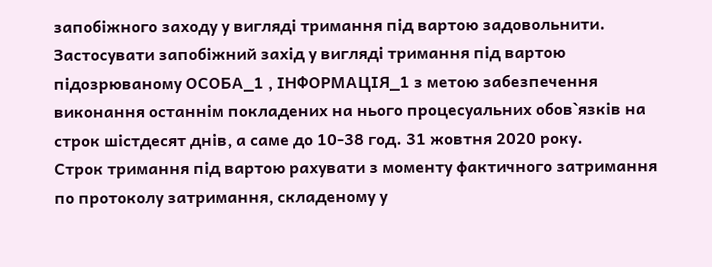запобіжного заходу у вигляді тримання під вартою задовольнити.
Застосувати запобіжний захід у вигляді тримання під вартою підозрюваному ОСОБА_1 , ІНФОРМАЦІЯ_1 з метою забезпечення виконання останнім покладених на нього процесуальних обов`язків на строк шістдесят днів, а саме до 10-38 год. 31 жовтня 2020 року.
Строк тримання під вартою рахувати з моменту фактичного затримання по протоколу затримання, складеному у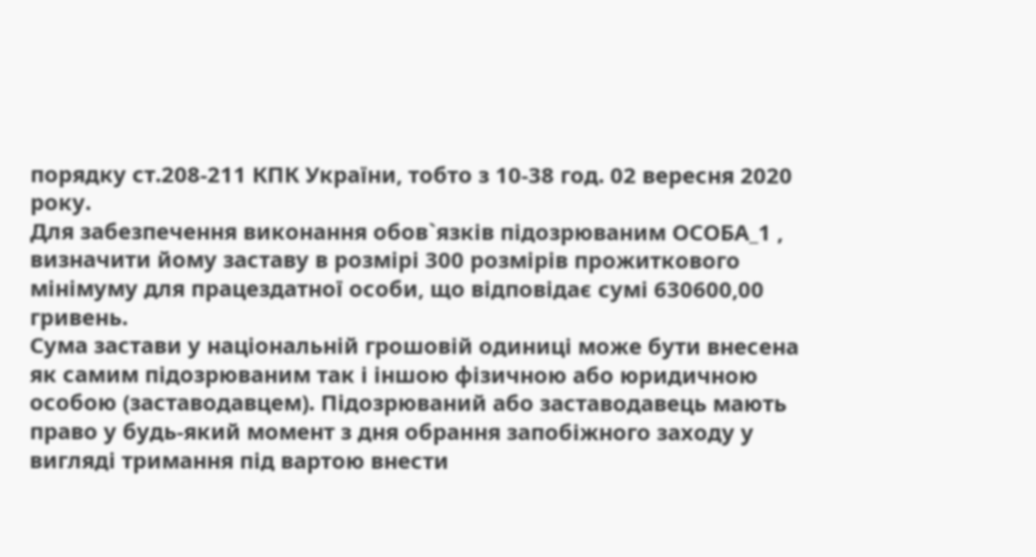порядку ст.208-211 КПК України, тобто з 10-38 год. 02 вересня 2020 року.
Для забезпечення виконання обов`язків підозрюваним ОСОБА_1 , визначити йому заставу в розмірі 300 розмірів прожиткового мінімуму для працездатної особи, що відповідає сумі 630600,00 гривень.
Сума застави у національній грошовій одиниці може бути внесена як самим підозрюваним так і іншою фізичною або юридичною особою (заставодавцем). Підозрюваний або заставодавець мають право у будь-який момент з дня обрання запобіжного заходу у вигляді тримання під вартою внести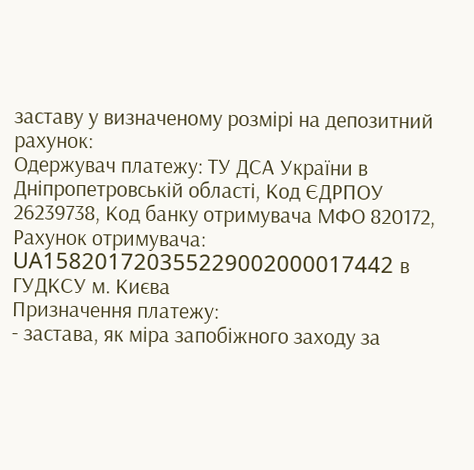заставу у визначеному розмірі на депозитний рахунок:
Одержувач платежу: ТУ ДСА України в Дніпропетровській області, Код ЄДРПОУ 26239738, Код банку отримувача МФО 820172, Рахунок отримувача: UA158201720355229002000017442 в ГУДКСУ м. Києва
Призначення платежу:
- застава, як міра запобіжного заходу за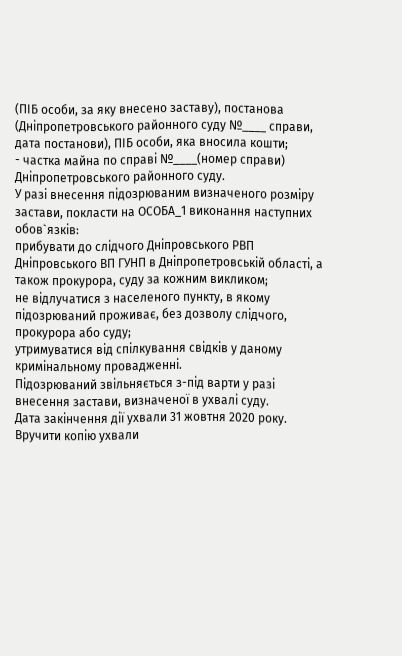(ПІБ особи, за яку внесено заставу), постанова (Дніпропетровського районного суду №____ справи, дата постанови), ПІБ особи, яка вносила кошти;
- частка майна по справі №____(номер справи) Дніпропетровського районного суду.
У разі внесення підозрюваним визначеного розміру застави, покласти на ОСОБА_1 виконання наступних обов`язків:
прибувати до слідчого Дніпровського РВП Дніпровського ВП ГУНП в Дніпропетровській області, а також прокурора, суду за кожним викликом;
не відлучатися з населеного пункту, в якому підозрюваний проживає, без дозволу слідчого, прокурора або суду;
утримуватися від спілкування свідків у даному кримінальному провадженні.
Підозрюваний звільняється з-під варти у разі внесення застави, визначеної в ухвалі суду.
Дата закінчення дії ухвали 31 жовтня 2020 року.
Вручити копію ухвали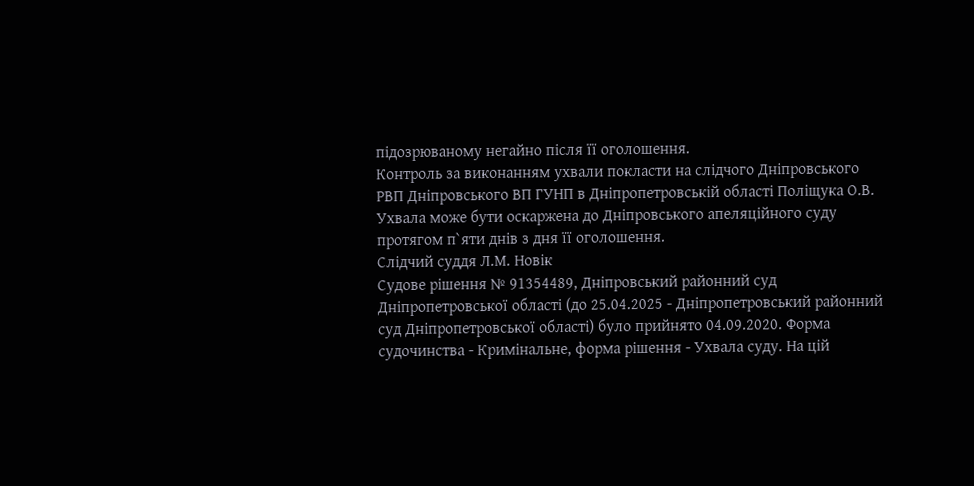підозрюваному негайно після її оголошення.
Контроль за виконанням ухвали покласти на слідчого Дніпровського РВП Дніпровського ВП ГУНП в Дніпропетровській області Поліщука О.В.
Ухвала може бути оскаржена до Дніпровського апеляційного суду протягом п`яти днів з дня її оголошення.
Слідчий суддя Л.М. Новік
Судове рішення № 91354489, Дніпровський районний суд Дніпропетровської області (до 25.04.2025 - Дніпропетровський районний суд Дніпропетровської області) було прийнято 04.09.2020. Форма судочинства - Кримінальне, форма рішення - Ухвала суду. На цій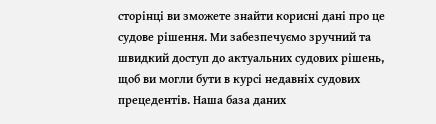сторінці ви зможете знайти корисні дані про це судове рішення. Ми забезпечуємо зручний та швидкий доступ до актуальних судових рішень, щоб ви могли бути в курсі недавніх судових прецедентів. Наша база даних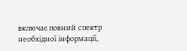включає повний спектр необхідної інформації,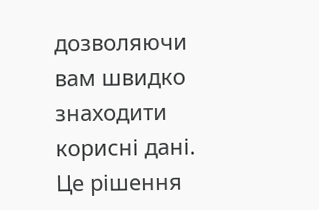дозволяючи вам швидко знаходити корисні дані.
Це рішення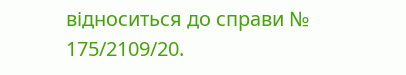відноситься до справи № 175/2109/20.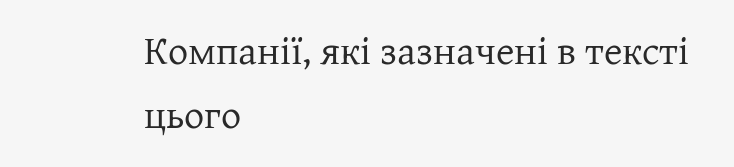Компанії, які зазначені в тексті цього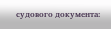судового документа: